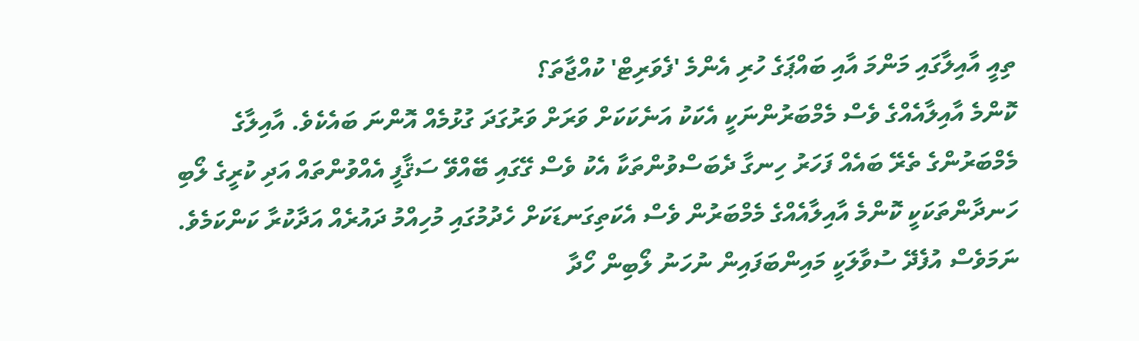ތިއީ އާއިލާގައި މަންމަ އާއި ބައްޕަގެ ހުރި އެންމެ 'ފެވަރިޓް' ކުއްޖާތަ؟
ކޮންމެ އާއިލާއެއްގެ ވެސް މެމްބަރުންނަކީ އެކަކު އަނެކަކަށް ވަރަށް ވަރުގަދަ ގުޅުމެއް އޮންނަ ބައެކެވެ. އާއިލާގެ މެމްބަރުންގެ ތެރޭ ބައެއް ފަހަރު ހިނގާ ދެބަސްވުންތަކާ އެކު ވެސް ގޭގައި ބޭއްވޭ ސަޤާފީ އެއްވުންތައް އަދި ކުރީގެ ލޯބި ހަނދާންތަކަކީ ކޮންމެ އާއިލާއެއްގެ މެމްބަރުން ވެސް އެކަތިގަނޑަކަށް ހެދުމުގައި މުހިއްމު ދައުރެއް އަދާކުރާ ކަންކަމެވެ. ނަމަވެސް އުފެދޭ ސުވާލަކީ މައިންބަފައިން ނުހަނު ލޯބިން ހޯދާ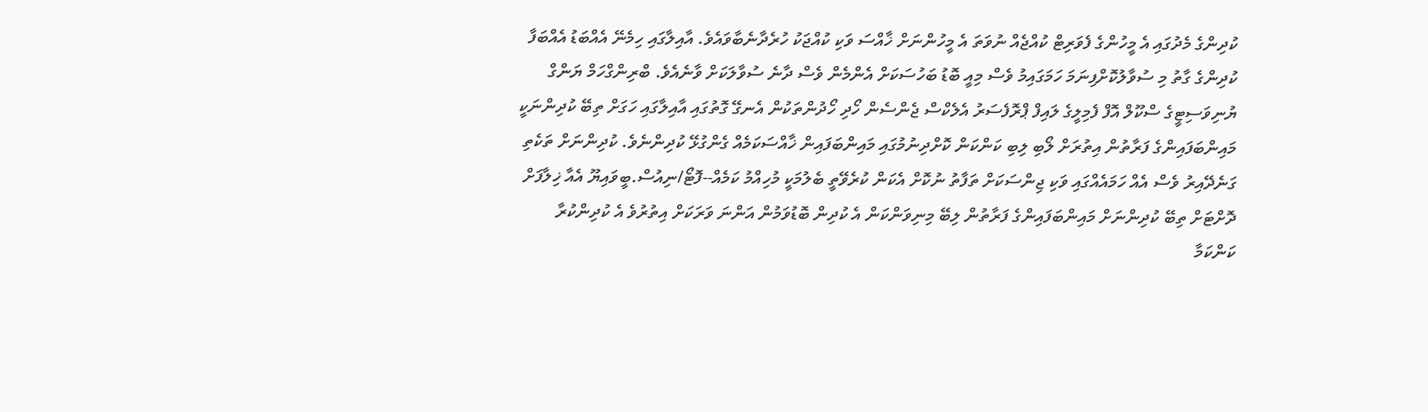ކުދިންގެ މެދުގައި އެ މީހުންގެ ފެވަރިޓް ކުއްޖެއް ނުވަތަ އެ މީހުންނަށް ޚާއްސަ ވަކި ކުއްޖަކު ހުރެދާނެބާވައެވެ. އާއިލާގައި ހިމެނޭ އެއްބަޑު އެއްބަފާ ކުދިންގެ ގާތު މި ސުވާލުކޮށްފިނަމަ ހަމަގައިމު ވެސް މިއީ ބޮޑު ބަހުސަކަށް އެންމެން ވެސް ދާނެ ސުވާލަކަށް ވާނެއެވެ. ބްރިންގްހަމް ޔަންގް ޔުނިވަސިޓީގެ ސްކޫލް އޮފް ފެމިލީގެ ލައިފް ޕްރޮފެސަރު އެލެކްސް ޖެންސެން ހޯދި ހޯދުންތަކުން އެނގޭ ގޮތުގައި އާއިލާގައި ހަގަށް ތިބޭ ކުދިންނަކީ މައިންބަފައިންގެ ފަރާތުން އިތުރަށް ލޯބި ލިބި ކަންކަން ކޮށްދިނުމުގައި މައިންބަފައިން ޚާއްސަކަމެއް ގެންގުޅޭ ކުދިންނެވެ. ކުދިންނަށް ތަކެތި ގަނެދޭއިރު ވެސް އެއް ހަމައެއްގައި ވަކި ޖިންސަކަށް ތަފާތު ނުކޮށް އެކަން ކުރެވޭތީ ބެލުމަކީ މުހިއްމު ކަމެއް--ފޮޓޯ/ނިއުސް.ބީވައިޔޫ އެއާ ޚިލާފަށް ދޮށްޓަށް ތިބޭ ކުދިންނަށް މައިންބަފައިންގެ ފަރާތުން ލިބޭ މިނިވަންކަން އެ ކުދިން ބޮޑުވަމުން އަންނަ ވަރަކަށް އިތުރުވެ އެ ކުދިންކުރާ ކަންކަމާ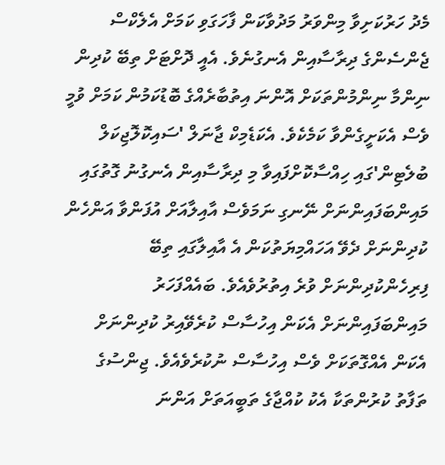މެދު ހަރުކަށިވާ މިންވަރު މަދުވާކަން ފާހަގަވި ކަމަށް އެލެކްސް ޖެންސެންގެ ދިރާސާއިން އެނގުނެވެ. އެއީ ދޮށްޓަށް ތިބޭ ކުދިން ނިންމާ ނިންމުންތަކަށް އޮންނަ އިތުބާރެއްގެ ބޮޑުކަމުން ކަމަށް ވުމީ ވެސް އެކަށީގެންވާ ކަމެކެވެ. އެކަޑެމިކް ޖާނަލް 'ސައިކޮލޮޖިކަލް ބުލެޓިން'ގައި ހިއްސާކޮށްފައިވާ މި ދިރާސާއިން އެނގުނު ގޮތުގައި މައިންބަފައިންނަށް ނޭނގި ނަމަވެސް އާއިލާއަށް އުފަންވާ އަންހެން ކުދިންނަށް ދެވޭ އަހައްމިޔަތުކަން އެ އާއިލާގައި ތިބޭ ފިރިހެންކުދިންނަށް ވުރެ އިތުރުވެއެވެ. ބައެއްފަހަރު މައިންބަފައިންނަށް އެކަން އިހުސާސް ކުރެވޭއިރު ކުދިންނަށް އެކަން އެއްގޮތަކަށް ވެސް އިހުސާސް ނުކުރެވެއެވެ. ޖިންސުގެ ތަފާތު ކުރުންތަކާ އެކު ކުއްޖާގެ ތަބީއަތަށް އަންނަ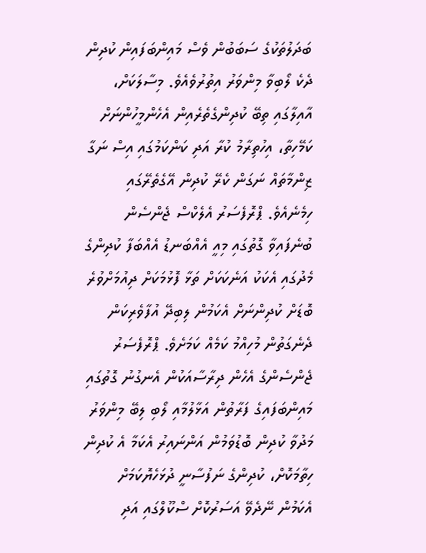ބަދަލުތަކުގެ ސަބަބުން ވެސް މައިންބަފައިން ކުދިން ދެކެ ލޯބިވާ މިންވަރު އިތުރުވެއެވެ. މިސާލަކަށް، އާއިލާގައި ތިބޭ ކުދިންގެތެރެއިން އެހެންމީހުންނަށް ކަމޭހިތާ، އިހުތިރާމު ކުރާ އަދި ކަންކަމުގައި އިސް ނަގާ ޒިންމާތައް ނަގަން ކެރޭ ކުދިން އޭގެތެރޭގައި ހިމެނެއެވެ. ޕްރޮފެސަރު އެލެކްސް ޖެންސެން ބުނެފައިވާ ގޮތުގައި މިއީ އެއްބަނޑު އެއްބަފާ ކުދިންގެ މެދުގައި އެކަކު އަނެކަކަށް ތަޅާ ފޮޅުމަކަށް ދިއުމަށްވުރެ ބޮޑަށް ކުދިންނަށް އެކަމުން ލިބިދޭ އުފާވެރިކަން ދެނެގަތުން މުހިއްމު ކަމެއް ކަމަށެވެ. ޕްރޮފެސަރު ޖެންސެންގެ އެހެން ދިރާސާއަކުން އެނގުނު ގޮތުގައި މައިންބަފައިގެ ފަރާތުން އަޅާލުމާއި ލޯބި ލިބޭ މިންވަރު މަދުވާ ކުދިން ބޮޑުވަމުން އަންނައިރު އެކަމާ އެ ކުދިން ހިތާމަކޮށް، ކުދިންގެ ނަފުސާނީ ދުޅަހެޔޮކަމަށް އެކަމުން ނޭދެވޭ އަސަރުކޮށް ސްކޫލްގައި އަދި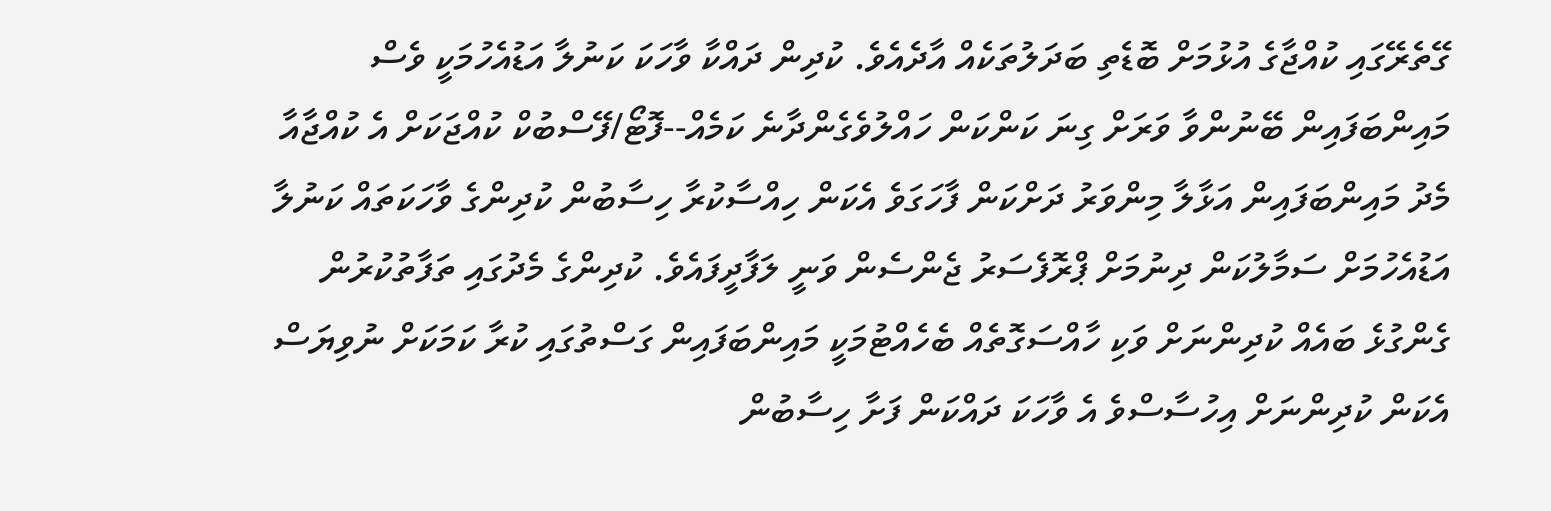ގޭތެރޭގައި ކުއްޖާގެ އުޅުމަށް ބޮޑެތި ބަދަލުތަކެއް އާދެއެވެ. ކުދިން ދައްކާ ވާހަކަ ކަނުލާ އަޑުއެހުމަކީ ވެސް މައިންބަފައިން ބޭނުންވާ ވަރަށް ގިނަ ކަންކަން ހައްލުވެގެންދާނެ ކަމެއް--ފޮޓޯ/ފޭސްބުކް ކުއްޖަކަށް އެ ކުއްޖާއާ މެދު މައިންބަފައިން އަޅާލާ މިންވަރު ދަށްކަން ފާހަގަވެ އެކަން ހިއްސާކުރާ ހިސާބުން ކުދިންގެ ވާހަކަތައް ކަނުލާ އަޑުއެހުމަށް ސަމާލުކަން ދިނުމަށް ޕްރޮފެސަރު ޖެންސެން ވަނީ ލަފާދީފައެވެ. ކުދިންގެ މެދުގައި ތަފާތުކުރުން ގެންގުޅެ ބައެއް ކުދިންނަށް ވަކި ހާއްސަގޮތެއް ބެހެއްޓުމަކީ މައިންބަފައިން ގަސްތުގައި ކުރާ ކަމަކަށް ނުވިޔަސް އެކަން ކުދިންނަށް އިހުސާސްވެ އެ ވާހަކަ ދައްކަން ފަށާ ހިސާބުން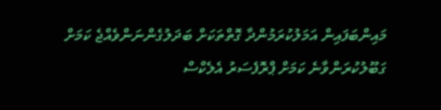މައިންބަފައިން އަމަލުކުރަމުންދާ ގޮތްތަކަށް ބަދަލުގެންނަންވެއްޖެ ކަމަށް ގަބޫލުކުރަންވާނެ ކަމަށް ޕްރޮފެސަރު އެލެކްސް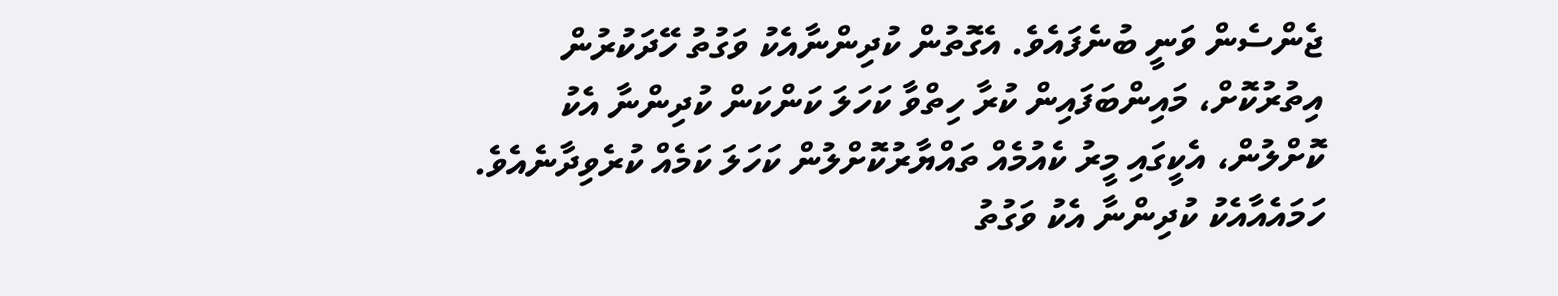ޖެންސެން ވަނީ ބުނެފައެވެ. އެގޮތުން ކުދިންނާއެކު ވަގުތު ހޭދަކުރުން އިތުރުކޮށް، މައިންބަފައިން ކުރާ ހިތްވާ ކަހަލަ ކަންކަން ކުދިންނާ އެކު ކޮށްލުން، އެކީގައި މީރު ކެއުމެއް ތައްޔާރުކޮށްލުން ކަހަލަ ކަމެއް ކުރެވިދާނެއެވެ. ހަމައެއާއެކު ކުދިންނާ އެކު ވަގުތު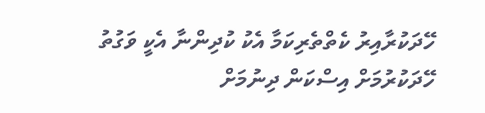ހޭދަކުރާއިރު ކެތްތެރިކަމާ އެކު ކުދިންނާ އެކީ ވަގުތު ހޭދަކުރުމަށް އިސްކަން ދިނުމަށް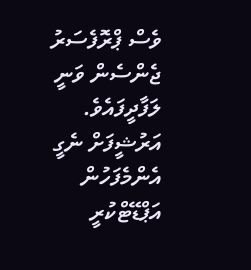ވެސް ޕްރޮފެސަރު ޖެންސެން ވަނީ ލަފާދީފައެވެ.
އަރުޝީފަށް ނެގީ
އެންމެފަހުން އަޕްޑޭޓްކުރީ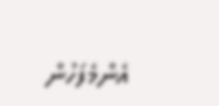އެންމެފަހުން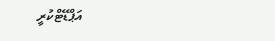އަޕްޑޭޓްކުރީ